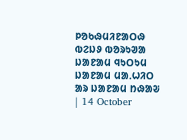ᱞᱚᱠᱷᱢᱤᱱᱟᱛᱷ ᱵᱮᱡᱽ ᱵᱚᱨᱩᱣᱟ
ᱡᱟᱱᱟᱢ ᱧᱩᱛᱩᱢ ᱡᱟᱱᱟᱢ ᱢᱟᱹᱦᱤᱛ ᱟᱨ ᱡᱟᱱᱟᱢ ᱴᱷᱟᱶ | 14 October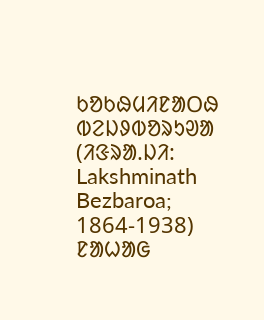ᱠᱚᱠᱷᱢᱤᱱᱟᱛᱷ ᱵᱮᱡᱽᱵᱚᱨᱩᱣᱟ (ᱤᱝᱨᱟ.ᱡᱤ: Lakshminath Bezbaroa; 1864-1938) ᱱᱟᱦᱟᱜ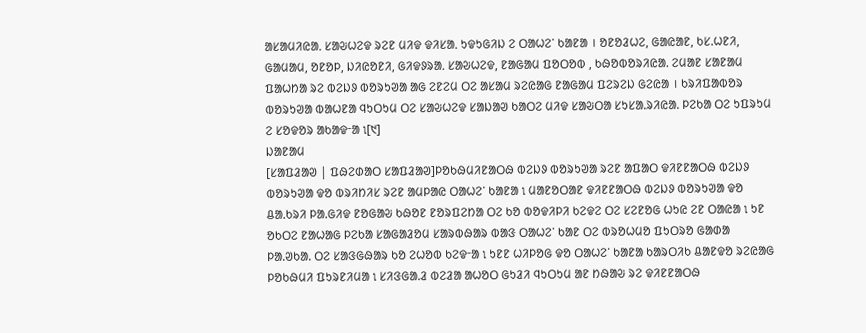ᱟᱥᱟᱢᱤᱭᱟᱹ ᱥᱟᱶᱦᱮᱫ ᱨᱮᱱ ᱢᱤᱫ ᱫᱤᱥᱟᱹ ᱩᱫᱩᱜᱤᱡ ᱮ ᱛᱟᱦᱮᱸ ᱠᱟᱱᱟ । ᱚᱱᱚᱲᱦᱮ, ᱜᱟᱭᱟᱱ, ᱠᱥ.ᱦᱱᱤ, ᱜᱟᱢᱟᱢ, ᱚᱱᱚᱞ, ᱡᱤᱭᱚᱱᱤ, ᱜᱤᱫᱽᱨᱟᱹ ᱥᱟᱶᱦᱮᱫ, ᱱᱟᱜᱟᱢ ᱯᱚᱛᱚᱵ , ᱠᱷᱚᱵᱚᱨᱤᱭᱟ. ᱮᱢᱟᱱ ᱥᱟᱱᱟᱢ ᱯᱟᱦᱴᱟ ᱨᱮ ᱵᱮᱡᱽ ᱵᱚᱨᱩᱣᱟ ᱟᱜ ᱮᱱᱮᱢ ᱛᱮ ᱟᱥᱟᱢ ᱨᱮᱭᱟᱜ ᱱᱟᱜᱟᱢ ᱯᱮᱨᱮᱡ ᱜᱮᱭᱟ । ᱠᱨᱤᱯᱟᱵᱚᱨ ᱵᱚᱨᱩᱣᱟ ᱵᱟᱦᱱᱟ ᱧᱩᱛᱩᱢ ᱛᱮ ᱥᱟᱶᱦᱮᱫ ᱥᱟᱡᱟᱣ ᱠᱟᱛᱮ ᱢᱤᱫ ᱥᱟᱶᱛᱟ ᱥᱩᱥᱟ.ᱨᱤᱭᱟ. ᱞᱮᱠᱟ ᱛᱮ ᱩᱯᱨᱩᱢ ᱮ ᱥᱚᱫᱚᱨ ᱟᱠᱟᱫᱼᱟ ৷[᱑]
ᱡᱟᱱᱟᱢ
[ᱥᱟᱯᱲᱟᱣ | ᱯᱷᱮᱰᱟᱛ ᱥᱟᱯᱲᱟᱣ]ᱞᱚᱠᱷᱢᱤᱱᱟᱛᱷ ᱵᱮᱡᱽ ᱵᱚᱨᱩᱣᱟ ᱨᱮᱱ ᱟᱯᱟᱛ ᱫᱤᱱᱱᱟᱛᱷ ᱵᱮᱡᱽ ᱵᱚᱨᱩᱣᱟ ᱫᱚ ᱵᱨᱤᱴᱤᱥ ᱨᱮᱱ ᱟᱢᱞᱟᱭ ᱛᱟᱦᱮᱸ ᱠᱟᱱᱟ ৷ ᱢᱟᱱᱚᱛᱟᱱ ᱫᱤᱱᱱᱟᱛᱷ ᱵᱮᱡᱽ ᱵᱚᱨᱩᱣᱟ ᱫᱚ ᱪᱟ.ᱠᱨᱤ ᱞᱟ.ᱜᱤᱫ ᱱᱚᱜᱟᱶ ᱠᱷᱚᱱ ᱱᱚᱨᱯᱮᱴᱟ ᱛᱮ ᱠᱚ ᱵᱚᱫᱤᱞᱤ ᱠᱮᱫᱮ ᱛᱮ ᱥᱮᱱᱚᱜ ᱦᱩᱭ ᱮᱱ ᱛᱟᱭᱟ ৷ ᱩᱱ ᱚᱠᱛᱮ ᱱᱟᱦᱟᱜ ᱞᱮᱠᱟ ᱥᱟᱜᱟᱲᱚᱢ ᱥᱟᱨᱵᱷᱟᱨ ᱵᱟᱝ ᱛᱟᱦᱮᱸ ᱠᱟᱱ ᱛᱮ ᱵᱨᱚᱦᱢᱚ ᱯᱩᱛᱨᱚ ᱜᱟᱰᱟ ᱞᱟ.ᱣᱠᱟ. ᱛᱮ ᱥᱟᱝᱜᱷᱟᱨ ᱠᱚ ᱮᱦᱚᱵ ᱠᱮᱫᱼᱟ ৷ ᱩᱱᱱ ᱦᱤᱞᱚᱜ ᱫᱚ ᱛᱟᱦᱮᱸ ᱠᱟᱱᱟ ᱠᱟᱨᱛᱤᱠ ᱪᱟᱱᱫᱚ ᱨᱮᱭᱟᱜ ᱞᱚᱠᱷᱢᱤ ᱯᱩᱨᱱᱤᱢᱟ ৷ ᱥᱤᱝᱜᱟ.ᱲ ᱵᱮᱲᱟ ᱟᱦᱚᱛ ᱜᱩᱲᱤ ᱧᱩᱛᱩᱢ ᱟᱱ ᱴᱷᱟᱶ ᱨᱮ ᱫᱤᱱᱱᱟᱛᱷ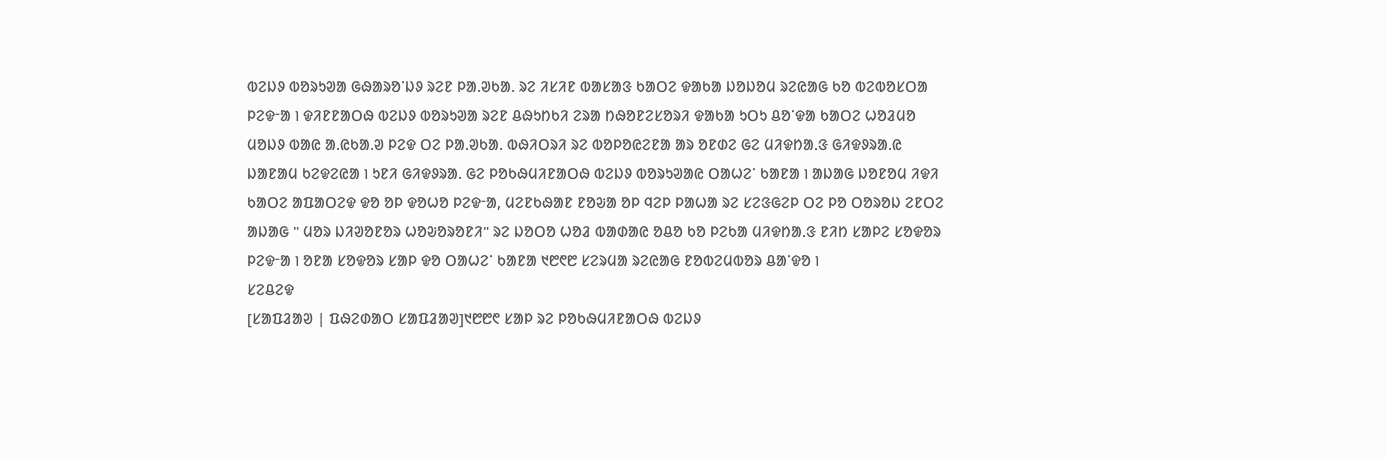ᱵᱮᱡᱽ ᱵᱚᱨᱩᱣᱟ ᱜᱷᱟᱨᱚᱸᱡᱽ ᱨᱮᱱ ᱞᱟ.ᱣᱠᱟ. ᱨᱮ ᱤᱥᱤᱱ ᱵᱟᱥᱟᱝ ᱠᱟᱛᱮ ᱫᱟᱠᱟ ᱡᱚᱡᱚᱢ ᱨᱮᱭᱟᱜ ᱠᱚ ᱵᱮᱵᱚᱥᱛᱟ ᱞᱮᱫᱼᱟ ৷ ᱫᱤᱱᱱᱟᱛᱷ ᱵᱮᱡᱽ ᱵᱚᱨᱩᱣᱟ ᱨᱮᱱ ᱪᱷᱩᱴᱠᱤ ᱮᱨᱟ ᱴᱷᱚᱱᱮᱥᱚᱨᱤ ᱫᱟᱠᱟ ᱩᱛᱩ ᱪᱚᱸᱫᱟ ᱠᱟᱛᱮ ᱦᱚᱲᱢᱚ ᱢᱚᱡᱽ ᱵᱟᱭ ᱟ.ᱭᱠᱟ.ᱣ ᱞᱮᱫ ᱛᱮ ᱞᱟ.ᱣᱠᱟ. ᱵᱷᱤᱛᱨᱤ ᱨᱮ ᱵᱚᱞᱚᱭᱮᱱᱟ ᱟᱨ ᱚᱱᱰᱮ ᱜᱮ ᱢᱤᱫᱴᱟᱹᱝ ᱜᱤᱫᱽᱨᱟ.ᱭ ᱡᱟᱱᱟᱢ ᱠᱮᱫᱮᱭᱟ ৷ ᱩᱱᱤ ᱜᱤᱫᱽᱨᱟ. ᱜᱮ ᱞᱚᱠᱷᱢᱤᱱᱟᱛᱷ ᱵᱮᱡᱽ ᱵᱚᱨᱩᱣᱟᱭ ᱛᱟᱦᱮᱸ ᱠᱟᱱᱟ ৷ ᱟᱡᱟᱜ ᱡᱚᱱᱚᱢ ᱤᱫᱤ ᱠᱟᱛᱮ ᱟᱯᱟᱛᱮᱫ ᱫᱚ ᱚᱞ ᱫᱚᱦᱚ ᱞᱮᱫᱼᱟ, ᱢᱮᱱᱠᱷᱟᱱ ᱱᱚᱶᱟ ᱚᱞ ᱧᱮᱞ ᱞᱟᱦᱟ ᱨᱮ ᱥᱮᱝᱜᱮᱞ ᱛᱮ ᱞᱚ ᱛᱚᱨᱚᱡ ᱮᱱᱛᱮ ᱟᱡᱟᱜ " ᱢᱚᱨ ᱡᱤᱣᱚᱱᱚᱨ ᱦᱚᱶᱚᱨᱚᱱᱤ" ᱨᱮ ᱡᱚᱛᱚ ᱦᱚᱲ ᱵᱟᱰᱟᱭ ᱚᱪᱚ ᱠᱚ ᱞᱮᱠᱟ ᱢᱤᱫᱴᱟᱹᱝ ᱱᱤᱴ ᱥᱟᱞᱮ ᱥᱚᱫᱚᱨ ᱞᱮᱫᱼᱟ ৷ ᱚᱱᱟ ᱥᱚᱫᱚᱨ ᱥᱟᱞ ᱫᱚ ᱛᱟᱦᱮᱸ ᱠᱟᱱᱟ ᱑᱘᱖᱘ ᱥᱮᱨᱢᱟ ᱨᱮᱭᱟᱜ ᱱᱚᱵᱮᱢᱵᱚᱨ ᱪᱟᱸᱫᱚ ৷
ᱥᱮᱪᱮᱫ
[ᱥᱟᱯᱲᱟᱣ | ᱯᱷᱮᱰᱟᱛ ᱥᱟᱯᱲᱟᱣ]᱑᱘᱘᱖ ᱥᱟᱞ ᱨᱮ ᱞᱚᱠᱷᱢᱤᱱᱟᱛᱷ ᱵᱮᱡᱽ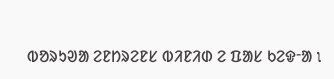ᱵᱚᱨᱩᱣᱟ ᱮᱱᱴᱨᱮᱱᱥ ᱵᱤᱱᱤᱰ ᱮ ᱯᱟᱥ ᱠᱮᱫᱼᱟ ৷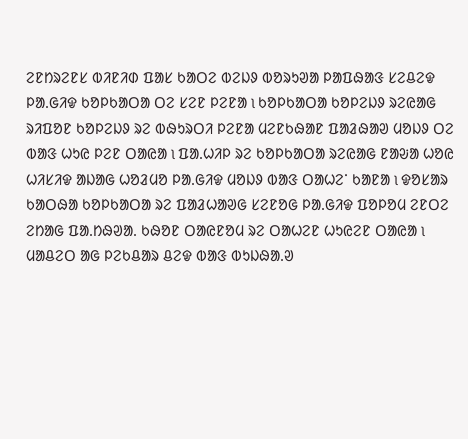ᱮᱱᱴᱨᱮᱱᱥ ᱵᱤᱱᱤᱰ ᱯᱟᱥ ᱠᱟᱛᱮ ᱵᱮᱡᱽ ᱵᱚᱨᱩᱣᱟ ᱞᱟᱯᱷᱟᱝ ᱥᱮᱪᱮᱫ ᱞᱟ.ᱜᱤᱫ ᱠᱚᱞᱠᱟᱛᱟ ᱛᱮ ᱥᱮᱱ ᱞᱮᱱᱟ ৷ ᱠᱚᱞᱠᱟᱛᱟ ᱠᱚᱞᱮᱡᱽ ᱨᱮᱭᱟᱜ ᱨᱤᱯᱚᱱ ᱠᱚᱞᱮᱡᱽ ᱨᱮ ᱵᱷᱩᱨᱛᱤ ᱞᱮᱱᱟ ᱢᱮᱱᱠᱷᱟᱱ ᱯᱟᱲᱷᱟᱣ ᱢᱚᱡᱽ ᱛᱮ ᱵᱟᱝ ᱦᱩᱭ ᱞᱮᱱ ᱛᱟᱭᱟ ৷ ᱯᱟ.ᱦᱤᱞ ᱨᱮ ᱠᱚᱞᱠᱟᱛᱟ ᱨᱮᱭᱟᱜ ᱱᱟᱶᱟ ᱦᱚᱭ ᱦᱤᱥᱤᱫ ᱟᱡᱟᱜ ᱦᱚᱲᱢᱚ ᱞᱟ.ᱜᱤᱫ ᱢᱚᱡᱽ ᱵᱟᱝ ᱛᱟᱦᱮᱸ ᱠᱟᱱᱟ ৷ ᱫᱚᱥᱟᱨ ᱠᱟᱛᱷᱟ ᱠᱚᱞᱠᱟᱛᱟ ᱨᱮ ᱯᱟᱲᱦᱟᱣᱜ ᱥᱮᱱᱚᱜ ᱞᱟ.ᱜᱤᱫ ᱯᱚᱞᱚᱢ ᱮᱱᱛᱮ ᱮᱴᱟᱜ ᱯᱟ.ᱴᱷᱣᱟ. ᱠᱷᱚᱱ ᱛᱟᱭᱱᱚᱢ ᱨᱮ ᱛᱟᱦᱮᱱ ᱦᱩᱭᱮᱱ ᱛᱟᱭᱟ ৷ ᱢᱟᱪᱮᱛ ᱟᱜ ᱞᱮᱠᱪᱟᱨ ᱪᱮᱫ ᱵᱟᱝ ᱵᱩᱡᱷᱟ.ᱣ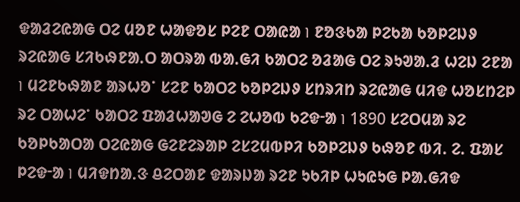ᱫᱟᱲᱮᱭᱟᱜ ᱛᱮ ᱢᱚᱱ ᱦᱟᱫᱚᱥ ᱞᱮᱱ ᱛᱟᱭᱟ ৷ ᱱᱚᱝᱠᱟ ᱞᱮᱠᱟ ᱠᱚᱞᱮᱡᱽ ᱨᱮᱭᱟᱜ ᱥᱤᱠᱷᱱᱟ.ᱛ ᱟᱛᱨᱟ ᱵᱟ.ᱜᱤ ᱠᱟᱛᱮ ᱚᱲᱟᱜ ᱛᱮ ᱨᱩᱣᱟ.ᱲ ᱦᱮᱡ ᱮᱱᱟ ৷ ᱢᱮᱱᱠᱷᱟᱱ ᱟᱨᱦᱚᱸ ᱥᱮᱱ ᱠᱟᱛᱮ ᱠᱚᱞᱮᱡᱽ ᱥᱴᱨᱤᱴ ᱨᱮᱭᱟᱜ ᱢᱤᱫ ᱦᱚᱥᱴᱮᱞ ᱨᱮ ᱛᱟᱦᱮᱸ ᱠᱟᱛᱮ ᱯᱟᱲᱦᱟᱣᱜ ᱮ ᱮᱦᱚᱵ ᱠᱮᱫᱼᱟ ৷ 1890 ᱥᱮᱛᱢᱟ ᱨᱮ ᱠᱚᱞᱠᱟᱛᱟ ᱛᱮᱭᱟᱜ ᱜᱮᱱᱮᱨᱟᱞ ᱮᱥᱮᱢᱵᱞᱤ ᱠᱚᱞᱮᱡᱽ ᱠᱷᱚᱱ ᱵᱤ. ᱮ. ᱯᱟᱥ ᱞᱮᱫᱼᱟ ৷ ᱢᱤᱫᱴᱟᱹᱝ ᱪᱮᱛᱟᱱ ᱫᱟᱨᱡᱟ ᱨᱮᱱ ᱩᱠᱤᱞ ᱦᱩᱭᱩᱜ ᱞᱟ.ᱜᱤᱫ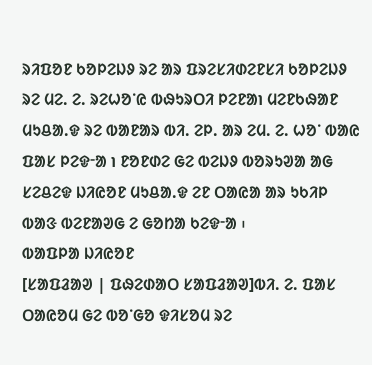ᱨᱤᱯᱚᱱ ᱠᱚᱞᱮᱡᱽ ᱨᱮ ᱟᱨ ᱯᱨᱮᱥᱤᱰᱮᱱᱥᱤ ᱠᱚᱞᱮᱡᱽ ᱨᱮ ᱢᱮ. ᱮ. ᱨᱮᱦᱚᱸᱭ ᱵᱷᱩᱨᱛᱤ ᱞᱮᱱᱟ৷ ᱢᱮᱱᱠᱷᱟᱱ ᱢᱩᱪᱟ.ᱫ ᱨᱮ ᱵᱟᱱᱟᱨ ᱵᱤ. ᱮᱞ. ᱟᱨ ᱮᱢ. ᱮ. ᱦᱚᱸ ᱵᱟᱭ ᱯᱟᱥ ᱞᱮᱫᱼᱟ ৷ ᱱᱚᱱᱰᱮ ᱜᱮ ᱵᱮᱡᱽ ᱵᱚᱨᱩᱣᱟ ᱟᱜ ᱥᱮᱪᱮᱫ ᱡᱤᱭᱚᱱ ᱢᱩᱪᱟ.ᱫ ᱮᱱ ᱛᱟᱭᱟ ᱟᱨ ᱩᱠᱤᱞ ᱵᱟᱝ ᱵᱮᱱᱟᱣᱜ ᱮ ᱜᱚᱴᱟ ᱠᱮᱫᱼᱟ ᱾
ᱵᱟᱯᱞᱟ ᱡᱤᱭᱚᱱ
[ᱥᱟᱯᱲᱟᱣ | ᱯᱷᱮᱰᱟᱛ ᱥᱟᱯᱲᱟᱣ]ᱵᱤ. ᱮ. ᱯᱟᱥ ᱛᱟᱭᱚᱢ ᱜᱮ ᱵᱚᱸᱜᱚ ᱫᱤᱥᱚᱢ ᱨᱮ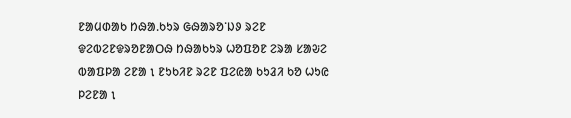ᱱᱟᱢᱰᱟᱠ ᱴᱷᱟ.ᱠᱩᱨ ᱜᱷᱟᱨᱚᱸᱡᱽ ᱨᱮᱱ ᱫᱮᱵᱮᱱᱫᱨᱚᱱᱟᱛᱷ ᱴᱷᱟᱠᱩᱨ ᱦᱚᱯᱚᱱ ᱮᱨᱟ ᱥᱟᱶᱮ ᱵᱟᱯᱞᱟ ᱮᱱᱟ ৷ ᱱᱩᱠᱤᱱ ᱨᱮᱱ ᱯᱮᱭᱟ ᱠᱩᱲᱤ ᱠᱚ ᱦᱩᱭ ᱞᱮᱱᱟ ৷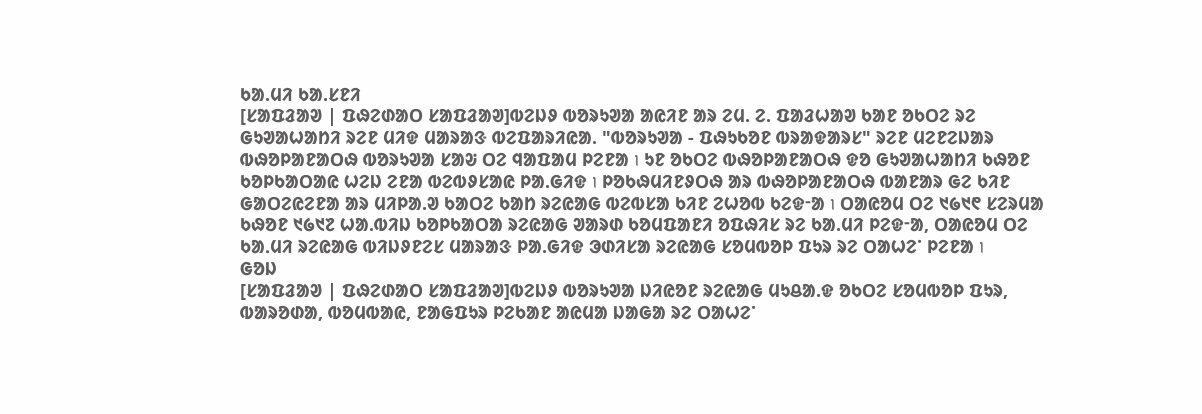ᱠᱟ.ᱢᱤ ᱠᱟ.ᱥᱱᱤ
[ᱥᱟᱯᱲᱟᱣ | ᱯᱷᱮᱰᱟᱛ ᱥᱟᱯᱲᱟᱣ]ᱵᱮᱡᱽ ᱵᱚᱨᱩᱣᱟ ᱟᱭᱤᱱ ᱟᱨ ᱮᱢ. ᱮ. ᱯᱟᱲᱦᱟᱣ ᱠᱟᱱ ᱚᱠᱛᱮ ᱨᱮ ᱜᱩᱣᱟᱦᱟᱴᱤ ᱨᱮᱱ ᱢᱤᱫ ᱢᱟᱨᱟᱝ ᱵᱮᱯᱟᱨᱤᱭᱟ. "ᱵᱚᱨᱩᱣᱟ - ᱯᱷᱩᱠᱚᱱ ᱵᱨᱟᱫᱟᱨᱥ" ᱨᱮᱱ ᱢᱮᱱᱮᱡᱟᱨ ᱵᱷᱚᱞᱟᱱᱟᱛᱷ ᱵᱚᱨᱩᱣᱟ ᱥᱟᱶ ᱛᱮ ᱧᱟᱯᱟᱢ ᱞᱮᱱᱟ ৷ ᱩᱱ ᱚᱠᱛᱮ ᱵᱷᱚᱞᱟᱱᱟᱛᱷ ᱫᱚ ᱜᱩᱣᱟᱦᱟᱴᱤ ᱠᱷᱚᱱ ᱠᱚᱞᱠᱟᱛᱟᱭ ᱦᱮᱡ ᱮᱱᱟ ᱵᱮᱵᱽᱥᱟᱭ ᱞᱟ.ᱜᱤᱫ ৷ ᱞᱚᱠᱷᱢᱤᱱᱽᱛᱷ ᱟᱨ ᱵᱷᱚᱞᱟᱱᱟᱛᱷ ᱵᱟᱱᱟᱨ ᱜᱮ ᱠᱤᱱ ᱜᱟᱛᱮᱭᱮᱱᱟ ᱟᱨ ᱢᱤᱞᱟ.ᱣ ᱠᱟᱛᱮ ᱠᱟᱴ ᱨᱮᱭᱟᱜ ᱵᱮᱵᱥᱟ ᱠᱤᱱ ᱮᱦᱚᱵ ᱠᱮᱫᱼᱟ ৷ ᱛᱟᱭᱚᱢ ᱛᱮ ᱑᱙᱑᱖ ᱥᱮᱨᱢᱟ ᱠᱷᱚᱱ ᱑᱙᱑᱗ ᱦᱟ.ᱵᱤᱡ ᱠᱚᱞᱠᱟᱛᱟ ᱨᱮᱭᱟᱜ ᱣᱟᱨᱰ ᱠᱚᱢᱯᱟᱱᱤ ᱚᱯᱷᱤᱥ ᱨᱮ ᱠᱟ.ᱢᱤ ᱞᱮᱫᱼᱟ, ᱛᱟᱭᱚᱢ ᱛᱮ ᱠᱟᱹᱢᱤ ᱨᱮᱭᱟᱜ ᱵᱤᱡᱽᱱᱮᱥ ᱢᱟᱨᱟᱝ ᱞᱟ.ᱜᱤᱫ ᱳᱰᱤᱥᱟ ᱨᱮᱭᱟᱜ ᱥᱚᱢᱵᱚᱞ ᱯᱩᱨ ᱨᱮ ᱛᱟᱦᱮᱸ ᱞᱮᱱᱟ ৷
ᱜᱚᱡ
[ᱥᱟᱯᱲᱟᱣ | ᱯᱷᱮᱰᱟᱛ ᱥᱟᱯᱲᱟᱣ]ᱵᱮᱡᱽ ᱵᱚᱨᱩᱣᱟ ᱡᱤᱭᱚᱱ ᱨᱮᱭᱟᱜ ᱢᱩᱪᱟ.ᱫ ᱚᱠᱛᱮ ᱥᱚᱢᱵᱚᱞ ᱯᱩᱨ, ᱵᱟᱨᱚᱰᱟ, ᱵᱚᱢᱵᱟᱭ, ᱱᱟᱜᱯᱩᱨ ᱞᱮᱠᱟᱱ ᱟᱭᱢᱟ ᱡᱟᱜᱟ ᱨᱮ ᱛᱟᱦᱮᱸ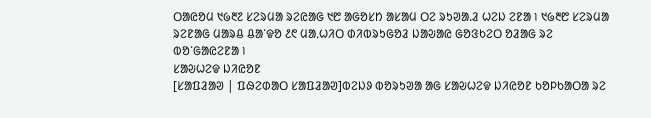ᱛᱟᱭᱚᱢ ᱑᱙᱓᱗ ᱥᱮᱨᱢᱟ ᱨᱮᱭᱟᱜ ᱑᱘ ᱟᱜᱚᱥᱴ ᱟᱥᱟᱢ ᱛᱮ ᱨᱩᱣᱟ.ᱲ ᱦᱮᱡ ᱮᱱᱟ ৷ ᱑᱙᱓᱘ ᱥᱮᱨᱢᱟ ᱨᱮᱱᱟᱜ ᱢᱟᱨᱪ ᱪᱟᱸᱫᱚ ᱒᱖ ᱢᱟᱹᱦᱤᱛ ᱰᱤᱵᱨᱩᱜᱚᱲ ᱡᱟᱶᱟᱭ ᱜᱚᱝᱠᱮᱛ ᱚᱲᱟᱜ ᱨᱮ ᱵᱚᱸᱜᱟᱭᱮᱱᱟ ৷
ᱥᱟᱶᱦᱮᱫ ᱡᱤᱭᱚᱱ
[ᱥᱟᱯᱲᱟᱣ | ᱯᱷᱮᱰᱟᱛ ᱥᱟᱯᱲᱟᱣ]ᱵᱮᱡᱽ ᱵᱚᱨᱩᱣᱟ ᱟᱜ ᱥᱟᱶᱦᱮᱫ ᱡᱤᱭᱚᱱ ᱠᱚᱞᱠᱟᱛᱟ ᱨᱮ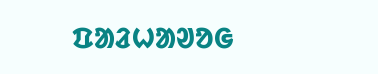ᱯᱟᱲᱦᱟᱣᱚᱜ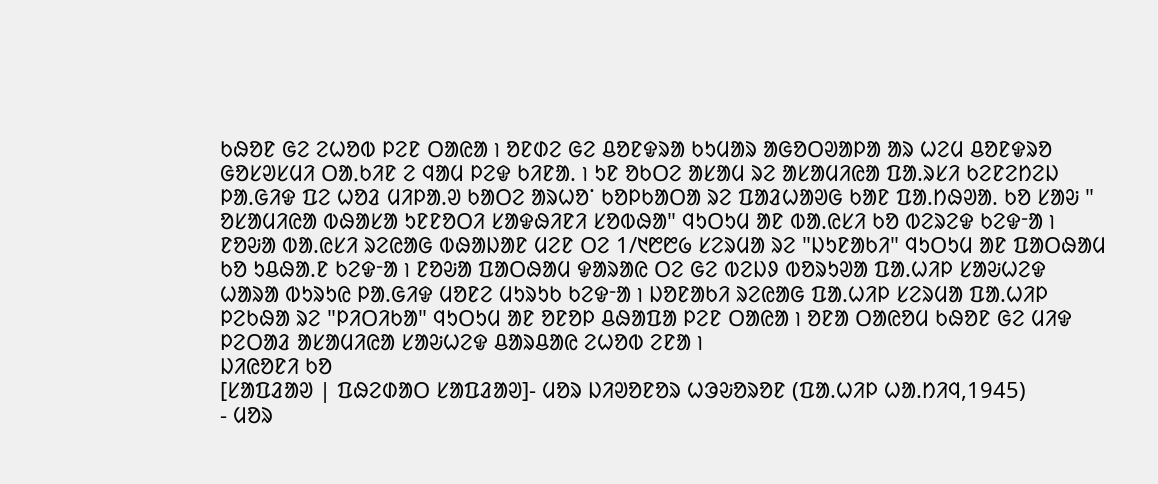ᱠᱷᱚᱱ ᱜᱮ ᱮᱦᱚᱵ ᱞᱮᱱ ᱛᱟᱭᱟ ৷ ᱚᱱᱰᱮ ᱜᱮ ᱪᱚᱱᱫᱨᱟ ᱠᱩᱢᱟᱨ ᱟᱜᱚᱛᱣᱟᱞᱟ ᱟᱨ ᱦᱮᱢ ᱪᱚᱱᱫᱨᱚ ᱜᱚᱥᱣᱥᱢᱤ ᱛᱟᱹᱠᱤᱱ ᱮ ᱧᱟᱢ ᱞᱮᱫ ᱠᱤᱱᱟ. ৷ ᱩᱱ ᱚᱠᱛᱮ ᱟᱥᱟᱢ ᱨᱮ ᱟᱥᱟᱢᱤᱭᱟ ᱯᱟ.ᱨᱥᱤ ᱠᱮᱱᱮᱴᱮᱡ ᱞᱟ.ᱜᱤᱫ ᱯᱮ ᱦᱚᱲ ᱢᱤᱞᱟ.ᱣ ᱠᱟᱛᱮ ᱟᱨᱦᱚᱸ ᱠᱚᱞᱠᱟᱛᱟ ᱨᱮ ᱯᱟᱲᱦᱟᱣᱜ ᱠᱟᱱ ᱯᱟ.ᱴᱷᱣᱟ. ᱠᱚ ᱥᱟᱶ " ᱚᱥᱟᱢᱤᱭᱟ ᱵᱷᱟᱥᱟ ᱩᱱᱱᱚᱛᱤ ᱥᱟᱫᱷᱤᱱᱤ ᱥᱚᱵᱷᱟ" ᱧᱩᱛᱩᱢ ᱟᱱ ᱵᱟ.ᱭᱥᱤ ᱠᱚ ᱵᱮᱨᱮᱫ ᱠᱮᱫᱼᱟ ৷ ᱱᱚᱶᱟ ᱵᱟ.ᱭᱥᱤ ᱨᱮᱭᱟᱜ ᱵᱷᱟᱡᱟᱱ ᱢᱮᱱ ᱛᱮ 1/᱑᱘᱘᱙ ᱥᱮᱨᱢᱟ ᱨᱮ "ᱡᱩᱱᱟᱠᱤ" ᱧᱩᱛᱩᱢ ᱟᱱ ᱯᱟᱛᱷᱟᱢ ᱠᱚ ᱩᱪᱷᱟ.ᱱ ᱠᱮᱫᱼᱟ ৷ ᱱᱚᱶᱟ ᱯᱟᱛᱷᱟᱢ ᱫᱟᱨᱟᱭ ᱛᱮ ᱜᱮ ᱵᱮᱡᱽ ᱵᱚᱨᱩᱣᱟ ᱯᱟ.ᱦᱤᱞ ᱥᱟᱶᱦᱮᱫ ᱦᱟᱨᱟ ᱵᱩᱨᱩᱭ ᱞᱟ.ᱜᱤᱫ ᱢᱚᱱᱮ ᱢᱩᱨᱩᱠ ᱠᱮᱫᱼᱟ ৷ ᱡᱚᱱᱟᱠᱤ ᱨᱮᱭᱟᱜ ᱯᱟ.ᱦᱤᱞ ᱥᱮᱨᱢᱟ ᱯᱟ.ᱦᱤᱞ ᱞᱮᱠᱷᱟ ᱨᱮ "ᱞᱤᱛᱤᱠᱟ" ᱧᱩᱛᱩᱢ ᱟᱱ ᱚᱱᱚᱞ ᱪᱷᱟᱯᱟ ᱞᱮᱱ ᱛᱟᱭᱟ ৷ ᱚᱱᱟ ᱛᱟᱭᱚᱢ ᱠᱷᱚᱱ ᱜᱮ ᱢᱤᱫ ᱞᱮᱛᱟᱲ ᱟᱥᱟᱢᱤᱭᱟ ᱥᱟᱶᱦᱮᱫ ᱪᱟᱨᱪᱟᱭ ᱮᱦᱚᱵ ᱮᱱᱟ ৷
ᱡᱤᱭᱚᱱᱤ ᱠᱚ
[ᱥᱟᱯᱲᱟᱣ | ᱯᱷᱮᱰᱟᱛ ᱥᱟᱯᱲᱟᱣ]- ᱢᱚᱨ ᱡᱤᱣᱚᱱᱚᱨ ᱦᱳᱶᱚᱨᱚᱱ (ᱯᱟ.ᱦᱤᱞ ᱦᱟ.ᱴᱤᱧ,1945)
- ᱢᱚᱨ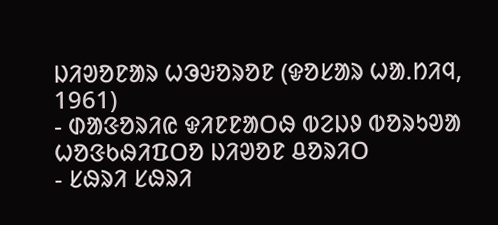ᱡᱤᱣᱚᱱᱟᱨ ᱦᱳᱶᱚᱨᱚᱱ (ᱫᱚᱥᱟᱨ ᱦᱟ.ᱴᱤᱧ, 1961)
- ᱰᱟᱝᱚᱨᱤᱭ ᱫᱤᱱᱱᱟᱛᱷ ᱵᱮᱡᱽ ᱵᱚᱨᱩᱣᱟ ᱦᱚᱝᱠᱷᱤᱯᱛᱚ ᱡᱤᱣᱚᱱ ᱪᱚᱨᱤᱛ
- ᱥᱷᱨᱤ ᱥᱷᱨᱤ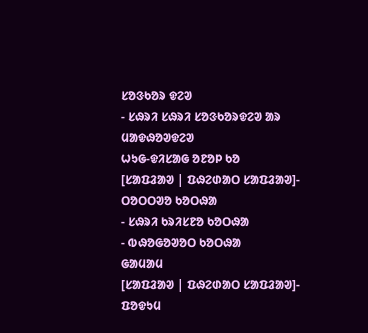ᱥᱚᱝᱠᱚᱨ ᱫᱮᱣ
- ᱥᱷᱨᱤ ᱥᱷᱨᱤ ᱥᱚᱝᱠᱚᱨᱫᱮᱣ ᱟᱨ ᱢᱟᱫᱷᱚᱣᱫᱮᱣ
ᱦᱩᱜ-ᱫᱤᱥᱟᱜ ᱚᱱᱚᱞ ᱠᱚ
[ᱥᱟᱯᱲᱟᱣ | ᱯᱷᱮᱰᱟᱛ ᱥᱟᱯᱲᱟᱣ]- ᱛᱚᱛᱛᱣᱚ ᱠᱚᱛᱷᱟ
- ᱥᱷᱨᱤ ᱠᱨᱤᱥᱱᱚ ᱠᱚᱛᱷᱟ
- ᱵᱷᱚᱜᱚᱣᱚᱛ ᱠᱚᱛᱷᱟ
ᱜᱟᱢᱟᱢ
[ᱥᱟᱯᱲᱟᱣ | ᱯᱷᱮᱰᱟᱛ ᱥᱟᱯᱲᱟᱣ]- ᱯᱚᱫᱩᱢ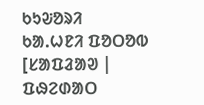ᱠᱩᱶᱚᱨᱤ
ᱠᱟ.ᱦᱱᱤ ᱯᱚᱛᱚᱵ
[ᱥᱟᱯᱲᱟᱣ | ᱯᱷᱮᱰᱟᱛ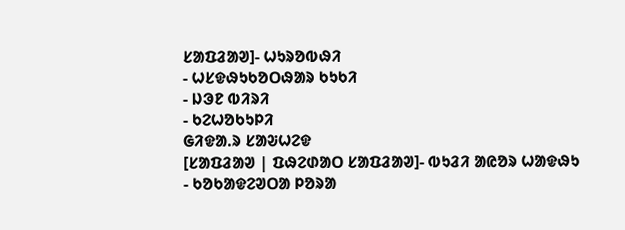ᱥᱟᱯᱲᱟᱣ]- ᱦᱩᱨᱚᱵᱷᱤ
- ᱦᱥᱫᱷᱩᱠᱚᱛᱷᱟᱨ ᱠᱩᱠᱤ
- ᱡᱳᱱ ᱵᱤᱨᱤ
- ᱠᱮᱦᱚᱠᱩᱞᱤ
ᱜᱤᱫᱟ.ᱨ ᱥᱟᱶᱦᱮᱫ
[ᱥᱟᱯᱲᱟᱣ | ᱯᱷᱮᱰᱟᱛ ᱥᱟᱯᱲᱟᱣ]- ᱵᱩᱲᱤ ᱟᱭᱚᱨ ᱦᱟᱫᱷᱩ
- ᱠᱚᱠᱟᱫᱮᱣᱛᱟ ᱞᱚᱨᱟ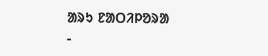ᱟᱨᱩ ᱱᱟᱛᱤᱞᱚᱨᱟ
-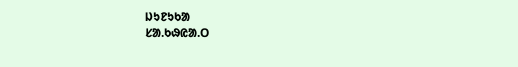ᱡᱩᱱᱩᱠᱟ
ᱥᱟ.ᱠᱷᱭᱟ.ᱛ